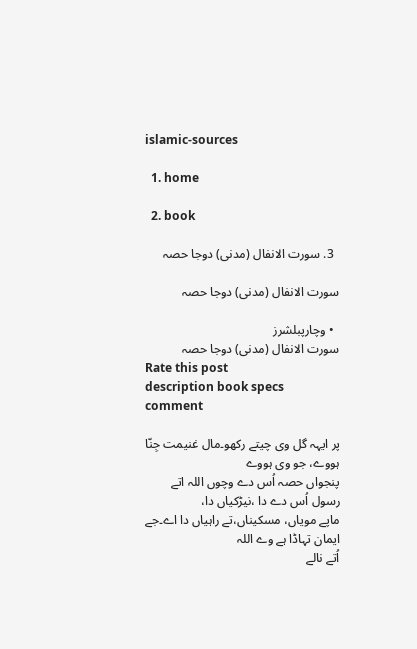islamic-sources

  1. home

  2. book

  3. سورت الانفال (مدنی) دوجا حصہ

سورت الانفال (مدنی) دوجا حصہ

  • وچارپبلشرز
سورت الانفال (مدنی) دوجا حصہ
Rate this post
description book specs comment

پر ایہہ گل وی چیتے رکھو۔مال غنیمت جِنّا ہووے، جو وی ہووے
پنجواں حصہ اُس دے وچوں اللہ اتے رسول اُس دے دا ،نیڑکیاں دا،
ماپے مویاں، مسکیناں،تے راہیاں دا اے۔جے ایمان تہاڈا ہے وے اللہ
اُتے نالے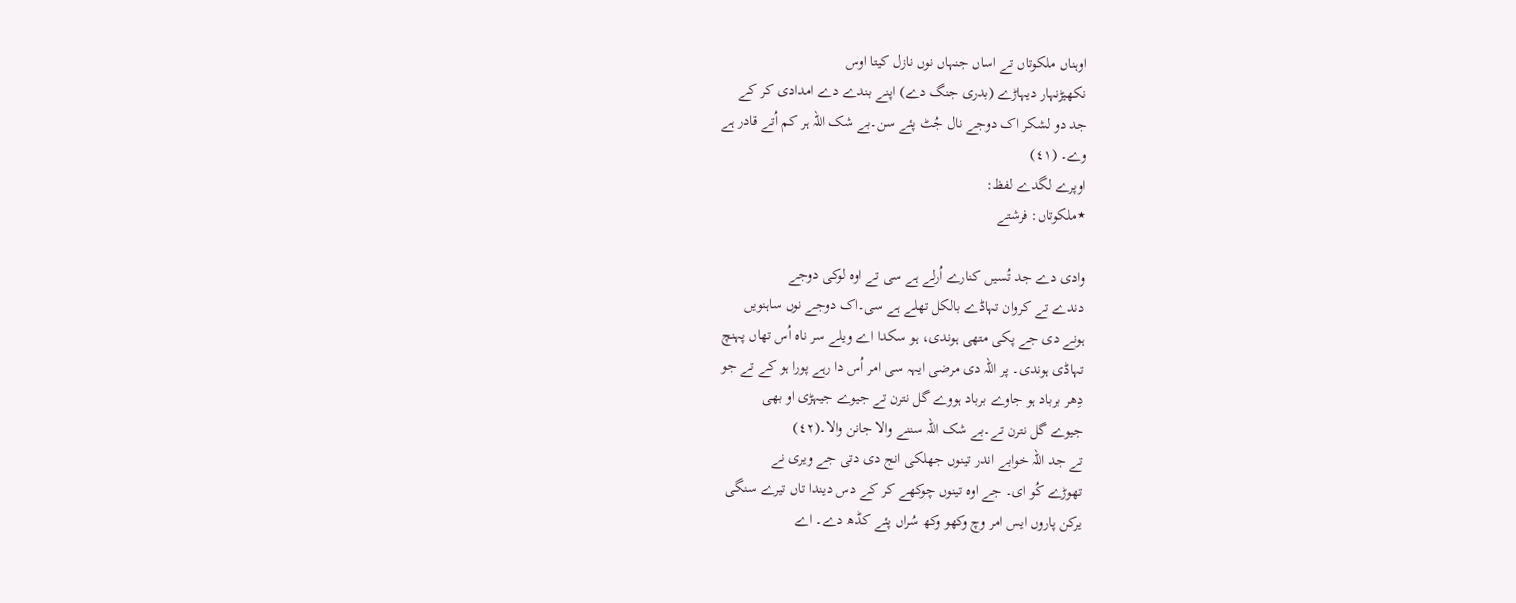اوہناں ملکوتاں تے اساں جنہاں نوں نازل کیتا اوس
نکھیڑنہار دیہاڑے (بدری جنگ دے) اپنے بندے دے امدادی کر کے
جد دو لشکر اک دوجے نال جُٹ پئے سن۔بے شک اللہ ہر کم اُتے قادر ہے
وے۔ (٤١)
اوپرے لگدے لفظ:
٭ملکوتاں: فرشتے

وادی دے جد تُسیں کنارے اُرلے ہے سی تے اوہ لوکی دوجے
دندے تے کروان تہاڈے بالکل تھلے ہے سی۔اک دوجے نوں ساہنویں
ہونے دی جے پکی متھی ہوندی، ہو سکدا اے ویلے سر ناہ اُس تھاں پہنچ
تہاڈی ہوندی۔ پر اللہ دی مرضی ایہہ سی امر اُس دا رہے پورا ہو کے تے جو
دِھر برباد ہو جاوے برباد ہووے گل نترن تے جیوے جیہڑی او بھی
جیوے گل نترن تے۔بے شک اللہ سننے والا جانن والا۔(٤٢)
تے جد اللہ خوابے اندر تینوں جھلکی انج دی دتی جے ویری نے
تھوڑے کُو ای۔ جے اوہ تینوں چوکھے کر کے دس دیندا تاں تیرے سنگی
یرکن پاروں ایس امر وچ وکھو وکھ سُراں پئے کڈھ دے۔ اے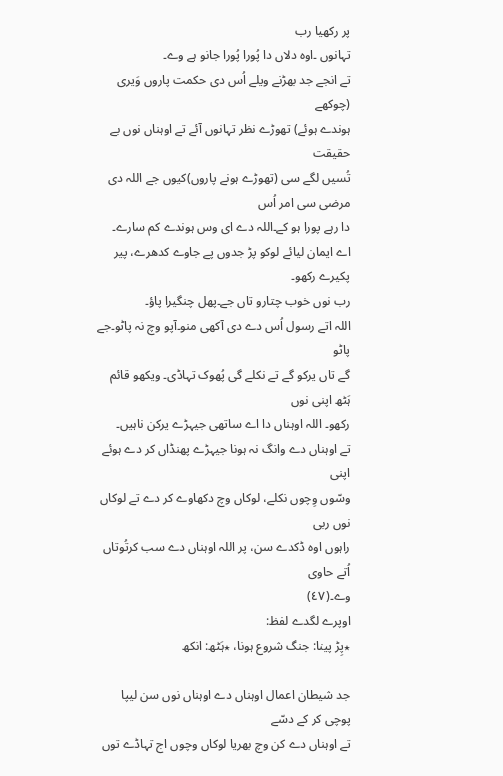پر رکھیا رب
تہانوں ۔اوہ دلاں دا پُورا پُورا جانو ہے وے۔
تے انجے جد بھڑنے ویلے اُس دی حکمت پاروں وَیری (چوکھے
ہوندے ہوئے) تھوڑے نظر تہانوں آئے تے اوہناں نوں بے حقیقت
تُسیں لگے سی (تھوڑے ہونے پاروں)کیوں جے اللہ دی مرضی سی امر اُس
دا رہے پورا ہو کے۔اللہ دے ای وس ہوندے کم سارے۔
اے ایمان لیائے لوکو پڑ جدوں پے جاوے کدھرے، پیر پکیرے رکھو۔
رب نوں خوب چتارو تاں جے۔پھل چنگیرا پاؤ۔
اللہ اتے رسول اُس دے دی آکھی منو۔آپو وچ نہ پاٹو۔جے پاٹو
گے تاں یرکو گے تے نکلے گی پُھوک تہاڈی۔ ویکھو قائم ہَٹھ اپنی نوں
رکھو۔ اللہ اوہناں دا اے ساتھی جیہڑے یرکن ناہیں۔
تے اوہناں دے وانگ نہ ہونا جیہڑے پھنڈاں کر دے ہوئے اپنی
وسّوں وِچوں نکلے، لوکاں وچ دکھاوے کر دے تے لوکاں نوں ربی
راہوں اوہ ڈکدے سن، پر اللہ اوہناں دے سب کرتُوتاں اُتے حاوی
وے۔(٤٧)
اوپرے لگدے لفظ:
٭پِڑ پینا: جنگ شروع ہونا، ٭ہَٹھ: انکھ

جد شیطان اعمال اوہناں دے اوہناں نوں سن لیپا پوچی کر کے دسّے
تے اوہناں دے کن وچ بھریا لوکاں وچوں اج تہاڈے توں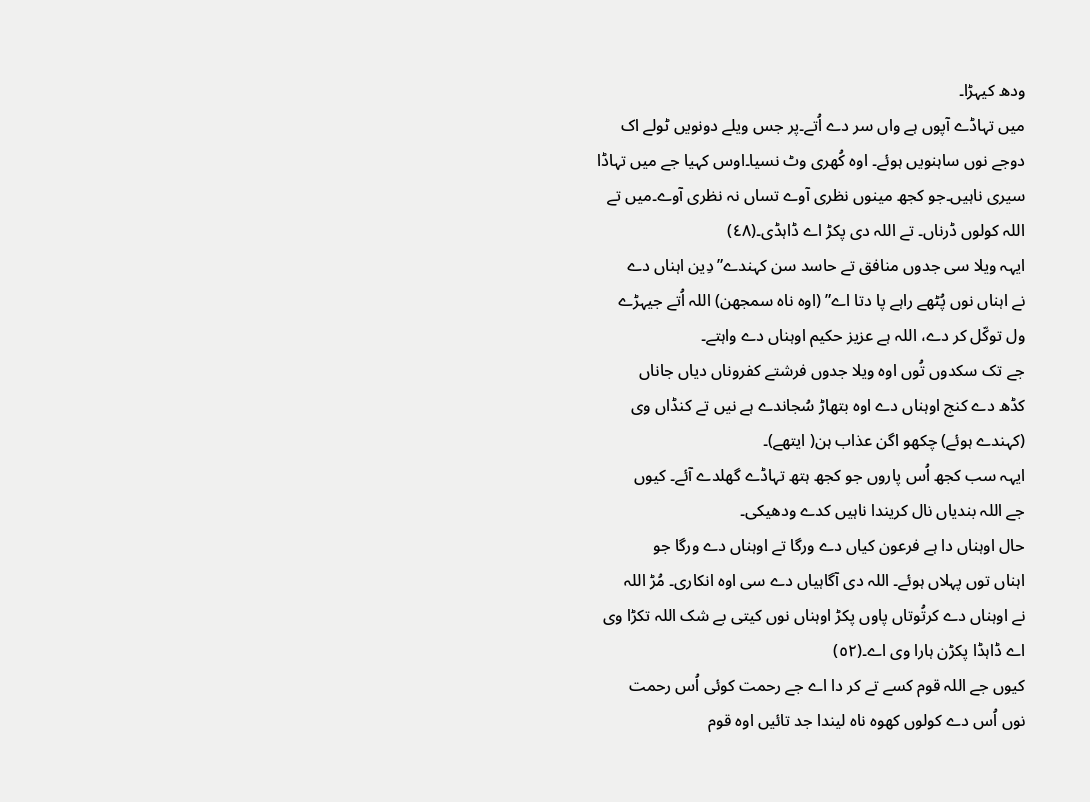ودھ کیہڑا۔
میں تہاڈے آپوں ہے واں سر دے اُتے۔پر جس ویلے دونویں ٹولے اک
دوجے نوں ساہنویں ہوئے۔ اوہ کُھری وٹ نسیا۔اوس کہیا جے میں تہاڈا
سیری ناہیں۔جو کجھ مینوں نظری آوے تساں نہ نظری آوے۔میں تے
اللہ کولوں ڈرناں۔ تے اللہ دی پکڑ اے ڈاہڈی۔(٤٨)
ایہہ ویلا سی جدوں منافق تے حاسد سن کہندے”دِین اہناں دے
نے اہناں نوں پُٹھے راہے پا دتا اے” (اوہ ناہ سمجھن) اللہ اُتے جیہڑے
ول توکّل کر دے، اللہ ہے عزیز حکیم اوہناں دے واہتے۔
جے تک سکدوں تُوں اوہ ویلا جدوں فرشتے کفروناں دیاں جاناں
کڈھ دے کنج اوہناں دے اوہ بتھاڑ سُجاندے ہے نیں تے کنڈاں وی
(کہندے ہوئے) چکھو اگن عذاب ہن( ایتھے)۔
ایہہ سب کجھ اُس پاروں جو کجھ ہتھ تہاڈے گھلدے آئے۔ کیوں
جے اللہ بندیاں نال کریندا ناہیں کدے ودھیکی۔
حال اوہناں دا ہے فرعون کیاں دے ورگا تے اوہناں دے ورگا جو
اہناں توں پہلاں ہوئے۔ اللہ دی آگاہیاں دے سی اوہ انکاری۔ مُڑ اللہ
نے اوہناں دے کرتُوتاں پاوں پکڑ اوہناں نوں کیتی بے شک اللہ تکڑا وی
اے ڈاہڈا پکڑن ہارا وی اے۔(٥٢)
کیوں جے اللہ قوم کسے تے کر دا اے جے رحمت کوئی اُس رحمت
نوں اُس دے کولوں کھوہ ناہ لیندا جد تائیں اوہ قوم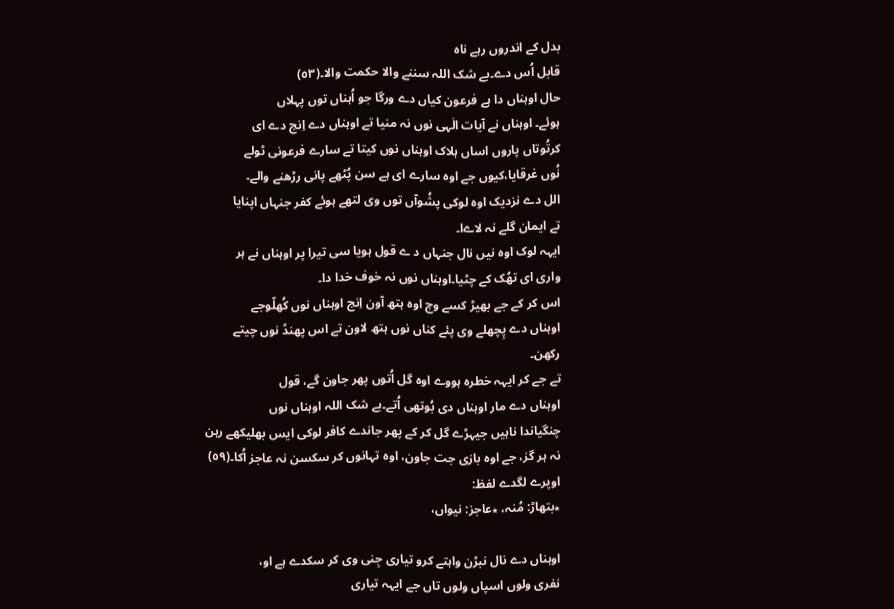بدل کے اندروں رہے ناہ
قابل اُس دے۔بے شک اللہ سننے والا حکمت والا۔(٥٣)
حال اوہناں دا ہے فرعون کیاں دے ورگا جو اُہناں توں پہلاں
ہوئے۔ اوہناں نے آیات الٰہی نوں نہ منیا تے اوہناں دے اِنج دے ای
کرتُوتاں پاروں اساں ہلاک اوہناں نوں کیتا تے سارے فرعونی ٹولے
نُوں غرقایا،کیوں جے اوہ سارے ای ہے سن پُٹھے پانی رڑھنے والے۔
الل دے نزدیک اوہ لوکی پشُوآں توں وی لتھے ہوئے کفر جنہاں اپنایا
تے ایمان گلے نہ لاےا۔
ایہہ لوک اوہ نیں نال جنہاں د ے قول ہویا سی تیرا پر اوہناں نے ہر
واری ای تھُک کے چٹیا۔اوہناں نوں نہ خوف خدا دا۔
اس کر کے جے بھیڑ کسے وچ اوہ ہتھ آون اِنج اوہناں نوں کُھلّوجے
اوہناں دے پِچھلے وی پئے کناں نوں ہتھ لاون تے اس پھنڈ نوں چیتے
رکھن۔
تے جے کر ایہہ خطرہ ہووے اوہ گل اُتوں پھر جاون گے، قول
اوہناں دے مار اوہناں دی بُوتھی اُتے۔بے شک اللہ اوہناں نوں
چنگیاندا ناہیں جیہڑے گل کر کے پھر جاندے کافر لوکی ایس بھلیکھے رہن
نہ ہر گز، جے اوہ بازی جت جاون، اوہ تہانوں کر سکسن نہ عاجز اُکا۔(٥٩)
اوپرے لگدے لفظ:
٭بتھاڑ: مُنہ، ٭عاجز: نیواں،

اوہناں دے نال نبڑن واہتے کرو تیاری جِنی وی کر سکدے ہے او،
نفری ولوں اسپاں ولوں تاں جے ایہہ تیاری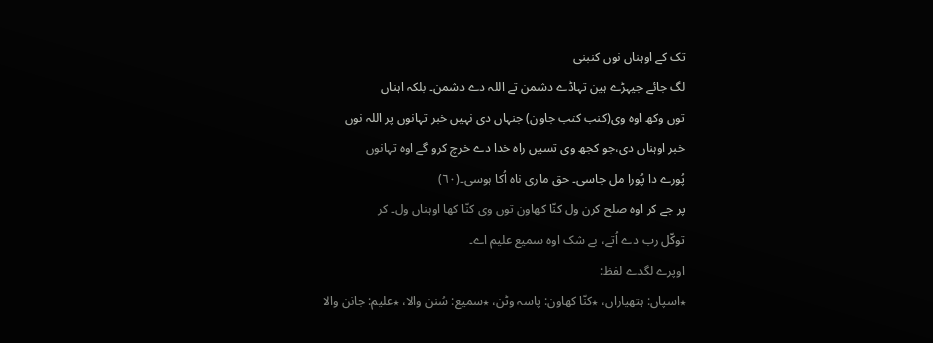تک کے اوہناں نوں کنبنی
لگ جائے جیہڑے ہین تہاڈے دشمن تے اللہ دے دشمن۔ بلکہ اہناں
توں وکھ اوہ وی(کنب کنب جاون) جنہاں دی نہیں خبر تہانوں پر اللہ نوں
خبر اوہناں دی،جو کجھ وی تسیں راہ خدا دے خرچ کرو گے اوہ تہانوں
پُورے دا پُورا مل جاسی۔ حق ماری ناہ اُکا ہوسی۔(٦٠)
پر جے کر اوہ صلح کرن ول کنّا کھاون توں وی کنّا کھا اوہناں ول۔ کر
توکّل رب دے اُتے، بے شک اوہ سمیع علیم اے۔
اوپرے لگدے لفظ:
٭اسپاں: ہتھیاراں، ٭کنّا کھاون: پاسہ وٹن، ٭سمیع: سُنن والا، ٭علیم: جانن والا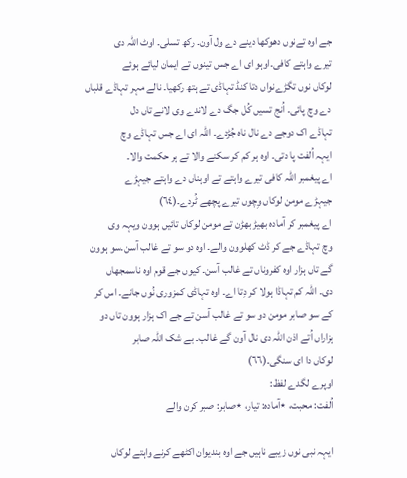جے اوہ تےنوں دھوکھا دینے دے ول آون۔ رکھ تسلی۔ اوٹ اللہ دی
تیرے واہتے کافی۔اوہو ای اے جس تینوں تے ایمان لیائے ہوئے
لوکاں نوں تگڑےنواں دتا کنڈ تہاڈی تے ہتھ رکھیا۔ نالے مہر تہاڈے قلباں
دے وچ پائی۔ اُنج تسیں کُل جگ دے لاندے وی لانے تاں دل
تہاڈے اک دوجے دے نال ناہ جُڑدے۔ اللہ ای اے جس تہاڈے وچ
ایہہ اُلفت پا دتی۔ اوہ ہر کم کر سکنے والا تے ہر حکمت والا۔
اے پیغمبر اللہ کافی تیرے واہتے تے اوہناں دے واہتے جیہڑے
جیہڑے مومن لوکاں وِچوں تیرے پچھے ٹُردے۔(٦٤)
اے پیغمبر کر آمادہ بھیڑ بھڑن تے مومن لوکاں تائیں ہوون ویہہ وی
وچ تہاڈے جے کر ڈٹ کھلوون والے۔ اوہ دو سو تے غالب آسن۔سو ہوون
گے تاں ہزار اوہ کفروناں تے غالب آسن۔ کیوں جے قوم اوہ ناسمجھاں
دی۔ اللہ کم تہاڈا ہولا کر دِتا اے۔ اوہ تہاڈی کمزوری نُوں جانے۔ اس کر
کے سو صابر مومن دو سو تے غالب آسن تے جے اک ہزار ہوون تاں دو
ہزاراں اُتے اذن اللہ دی نال آون گے غالب۔ بے شک اللہ صابر
لوکاں دا ای سنگی۔(٦٦)
اوپرے لگدے لفظ:
اُلفت: محبت، ٭آمادہ: تیار، ٭صابر: صبر کرن والے

ایہہ نبی نوں زیبے ناہیں جے اوہ بندیوان اکٹھے کرنے واہتے لوکاں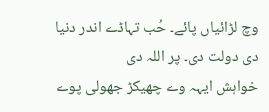وچ لڑائیاں پائے۔ حُب تہاڈے اندر دنیا دی دولت دی۔ پر اللہ دی
خواہش ایہہ وے چھیکڑ جھولی پوے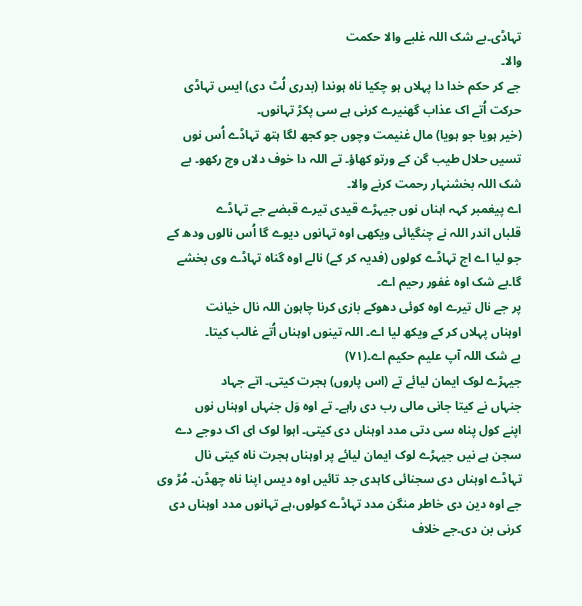تہاڈی۔بے شک اللہ غلبے والا حکمت
والا۔
جے کر حکم خدا دا پہلاں ہو چکیا ناہ ہوندا (بدری لُٹ دی) ایس تہاڈی
حرکت اُتے اک عذاب گھنیرے کرنی ہے سی پکڑ تہانوں۔
(خیر ہویا جو ہویا) مال غنیمت وچوں جو کجھ لگا ہتھ تہاڈے اُس نوں
تسیں حلال طیب گن کے ورتو کھاؤ۔ تے اللہ دا خوف دلاں وچ رکھو۔ بے
شک اللہ بخشنہار رحمت کرنے والا۔
اے پیغمبر کہہ اہناں نوں جیہڑے قیدی تیرے قبضے جے تہاڈے
قلباں اندر اللہ نے چنگیائی ویکھی اوہ تہانوں دیوے گا اُس نالوں ودھ کے
جو لیا اے اج تہاڈے کولوں (فدیہ کر کے) نالے اوہ گناہ تہاڈے وی بخشے
گا۔بے شک اوہ غفور رحیم اے۔
پر جے نال تیرے اوہ کوئی دھوکے بازی کرنا چاہون اللہ نال خیانت
اوہناں پہلاں کر کے ویکھ لیا اے۔ اللہ تینوں اوہناں اُتے غالب کیتا۔
بے شک اللہ آپ علیم حکیم اے۔(٧١)
جیہڑے لوک ایمان لیائے تے (اس پاروں) ہجرت کیتی۔ اتے جہاد
جنہاں نے کیتا جانی مالی رب دی راہے۔ تے اوہ وَل جنہاں اوہناں نوں
اپنے کول پناہ سی دتی مدد اوہناں دی کیتی۔ اہوا لوک ای اک دوجے دے
سجن ہے نیں جیہڑے لوک ایمان لیائے پر اوہناں ہجرت ناہ کیتی نال
تہاڈے اوہناں دی سجنائی کاہدی جد تائیں اوہ دیس اپنا ناہ چھڈن۔ مُڑ وی
جے اوہ دین دی خاطر منگن مدد تہاڈے کولوں،ہے تہانوں مدد اوہناں دی
کرنی بن دی۔جے خلاف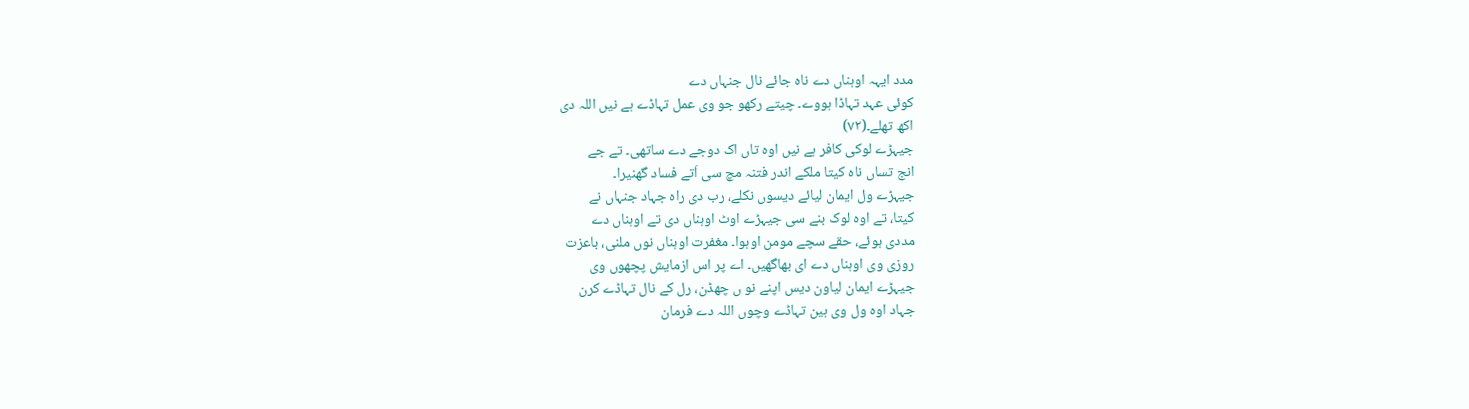مدد ایہہ اوہناں دے ناہ جائے نال جنہاں دے
کوئی عہد تہاڈا ہووے۔ چیتے رکھو جو وی عمل تہاڈے ہے نیں اللہ دی
اکھ تھلے۔(٧٢)
جیہڑے لوکی کافر ہے نیں اوہ تاں اک دوجے دے ساتھی۔ تے جے
انج تساں ناہ کیتا ملکے اندر فتنہ مچ سی اَتے فساد گھنیرا۔
جیہڑے ول ایمان لیائے دیسوں نکلے، رب دی راہ جہاد جنہاں نے
کیتا، تے اوہ لوک بنے سی جیہڑے اوٹ اوہناں دی تے اوہناں دے
مددی ہوئے، حقے سچے مومن اوہوا۔ مغفرت اوہناں نوں ملنی، باعزت
روزی وی اوہناں دے ای بھاگھیں۔ اے پر اس ازمایش پچھوں وی
جیہڑے ایمان لیاون دیس اپنے نو ں چھڈن، رل کے نال تہاڈے کرن
جہاد اوہ ول وی ہین تہاڈے وچوں اللہ دے فرمان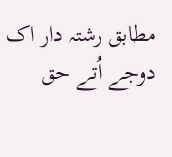مطابق رشتہ دار اک
دوجے اُتے حق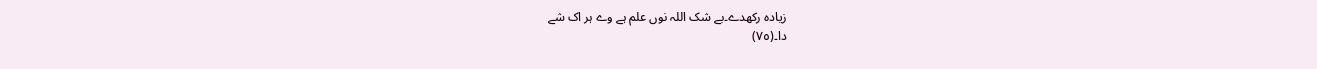زیادہ رکھدے۔بے شک اللہ نوں علم ہے وے ہر اک شے
دا۔(٧٥)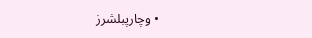• وچارپبلشرز